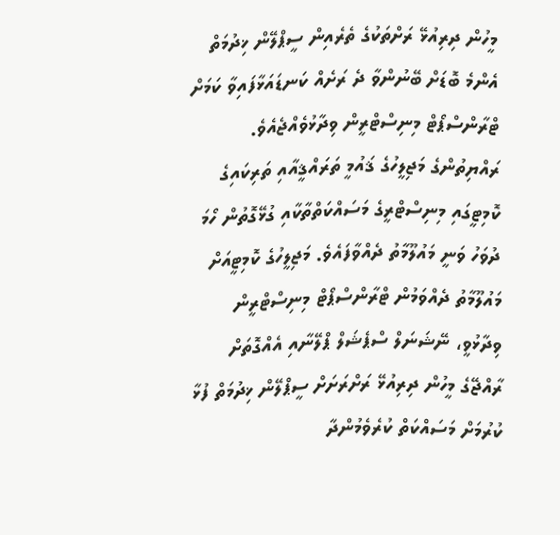މީހުން ދިރިއުޅޭ ރަށްތަކުގެ ތެރެއިން ސީޕްލޭން ޚިދުމަތް އެންމެ ބޮޑަށް ބޭނުންވާ ދެ ރަށެއް ކަނޑައަޅާފައިވާ ކަމަށް ޓްރާންސްޕޯޓް މިނިސްޓްރީން ވިދާޅުވެއްޖެއެވެ.
ރައްޔިތުންގެ މަޖިލީހުގެ ޤައުމީ ތަރައްޤީއާއި ތަރިކައިގެ ކޮމިޓީގައި މިނިސްޓްރީގެ މަސައްކަތްތާކާއި ގުޅޭގޮތުން ހޯމަ ދުވަހު ވަނީ މައުލޫމާތު ދެއްވާފައެވެ. މަޖިލީހުގެ ކޮމިޓީއަށް މައުލޫމާތު ދެއްވަމުން ޓްރާންސްޕޯޓް މިނިސްޓްރީން ވިދާޅުވީ، ނޭޝަނަލް ސްޕެޝަލް ޕްލޭނާއި އެއްގޮތަށް ރާއްޖޭގެ މީހުން ދިރިއުޅޭ ރަށްރަށަށް ސީޕްލޭން ޚިދުމަތް ފުޅާ ކުރުމަށް މަސައްކަތް ކުރެވެމުންދާ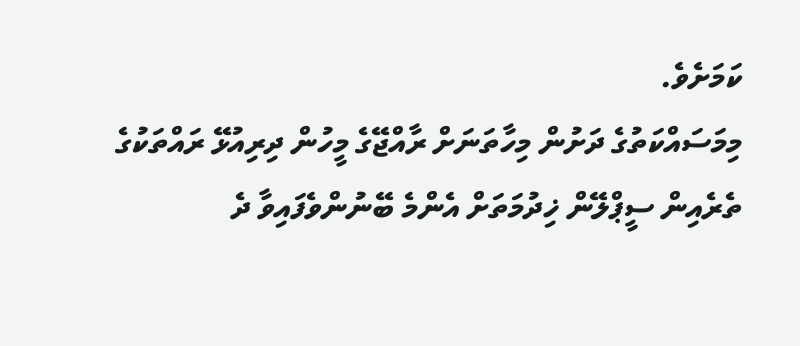ކަމަށެވެ.
މިމަސައްކަތުގެ ދަށުން މިހާތަނަށް ރާއްޖޭގެ މީހުން ދިރިއުޅޭ ރައްތަކުގެ ތެރެއިން ސީޕްލޭން ޚިދުމަތަށް އެންމެ ބޭނުންވެފައިވާ ދެ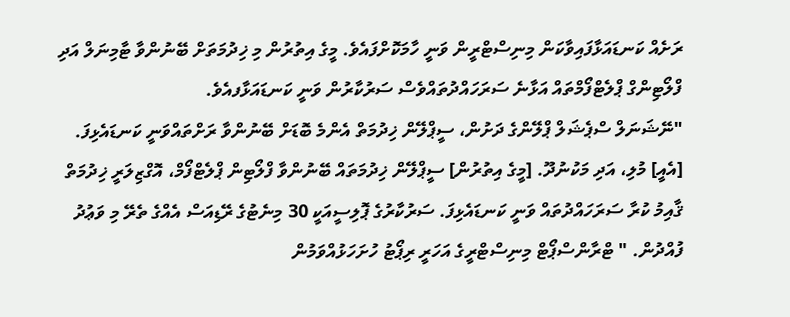ރަށެއް ކަނޑައަޅާފައިވާކަން މިނިސްޓްރީން ވަނީ ހާމަކޮށްފައެވެ. މީގެ އިތުރުން މި ޚިދުމަތަށް ބޭނުންވާ ޓާމިނަލް އަދި ފްލޯޓިންގް ޕްލެޓްފޯމްތައް އަޅާނެ ސަރަހައްދުތައްވެސް ސަރުކާރުން ވަނީ ކަނޑައަޅާފއެވެ.
"ނޭޝަނަލް ސްޕެޝަލް ޕްލޭންގެ ދަށުން، ސީޕްލޭން ޚިދުމަތް އެންމެ ބޮޑަށް ބޭނުންވާ ރަށްތައްވަނީ ކަނޑައެޅިފަ. [އެއީ] މުލި، އަދި މަކުނުދޫ. [މީގެ އިތުރުން] ސީޕްލޭން ޚިދުމަތައް ބޭނުންވާ ފްލޯޓިން ޕްލެޓްފޯމް، އޮގްޒިލަރީ ޚިދުމަތް ޤާއިމު ކުރާ ސަރަހައްދުތައް ވަނީ ކަނޑައެޅިފަ. ސަރުކާރުގެ ޕޮލިސީއަކީ 30 މިނެޓުގެ ރޭޑިއަސް އެއްގެ ތެރޭ މި ވަޢުދު ފުއްދުން. " ޓްރާންސްޕޯޓް މިނިސްޓްރީގެ އަހަރީ ރިޕޯޓު ހުށަހަޅުއްވަމުން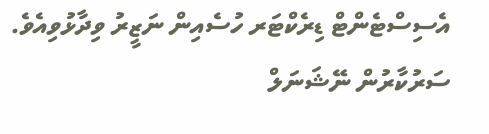އެސިސްޓެންޓް ޑިރެކްޓަރ ހުސެއިން ނަޒީރު ވިދާޅުވިއެވެ.
ސަރުކާރުން ނޭޝަނަލް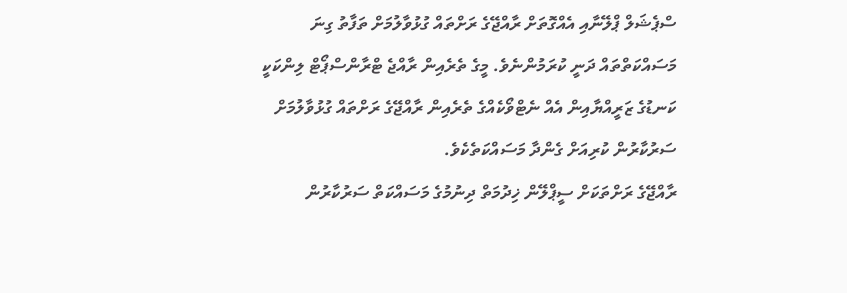ސްޕެޝަލް ޕްލޭނާއި އެއްގޮތަށް ރާއްޖޭގެ ރަށްތައް ގުޅުވާލުމަށް ތަފާތު ގިނަ މަސައްކަތްތައް ދަނީ ކުރަމުންނެވެ. މީގެ ތެރެއިން ރާއްޖެ ޓްރާންސްޕޯޓް ލިންކަކީ ކަނޑުގެ ޒަރީއްޔާއިން އެއް ނެޓްވޯކެއްގެ ތެރެއިން ރާއްޖޭގެ ރަށްތައް ގުޅުވާލުމަށް ސަރުކާރުން ކުރިއަށް ގެންދާ މަސައްކަތެކެވެ.
ރާއްޖޭގެ ރަށްތަކަށް ސީޕްލޭން ޚިދުމަތް ދިނުމުގެ މަސައްކަތް ސަރުކާރުން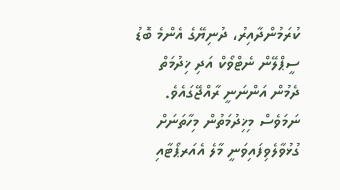ކުރަމުންދާއިރު، ދުނިޔޭގެ އެންމެ ބޮޑު ސީޕްލޭން ނެޓްވޯކް އަދި ޚިދުމަތް ދެމުން އަންނަނީ ރާއްޖޭގައެވެ. ނަމަވެސް މިޚިދުމަތުން މިހާތަނަށް ގުޅުވާލެވިފައިވަނީ މާލެ އެއަރޕޯޓާއި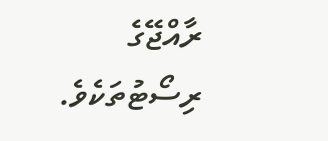ރާއްޖޭގެ ރިސޯޓުތަކެވެ.